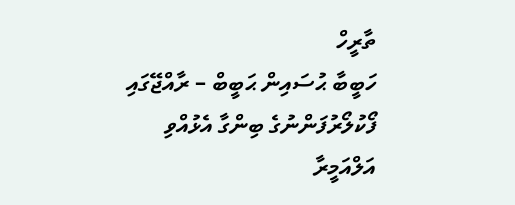ތާރީހް
ހަބީބާ ޙުސައިން ޙަބީބް – ރާއްޖޭގައި ފޯކުލޯރުފަންނުގެ ބިންގާ އެޅުއްވި
އަލްއަމީރާ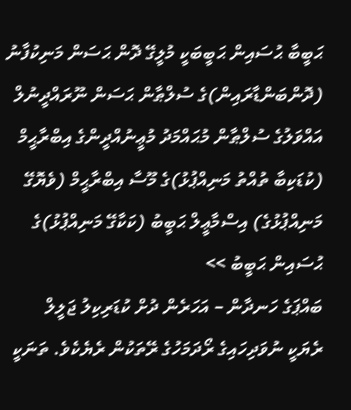ޙަބީބާ ޙުސައިން ޙަބީބަކީ މުލީގޭ ދޮން ޙަސަން މަނިކުފާނު (ދޮންބަންޑާރައިން)ގެ ސުލްޠާން ޙަސަން ނޫރައްދީނުލް އައްވަލުގެ ސުލްޠާން މުޙައްމަދު މުޢީނުއްދީންގެ އިބްރާޙީމް (ކުޑަކިބާ ތުއްތު މަނިއްޕުޅު)ގެ މޫސާ އިބްރާޙީމް (ވެޔޮގޭ މަނިއްޕުޅުގެ) އިސްމާޢީލް ޙަބީބު (ކަކާގޭ މަނިއްޕުޅު)ގެ ޙުސައިން ޙަބީބު >>
ބައްޕަގެ ހަނދާން – އަހަރެން ދުށް ކުޑަރިކިލު ޖަލީލް
ރެޔަކީ ނުވަދިހައިގެ ރޯދަމަހުގެ ރޭތަކުން ރެޔެކެވެ. ތަނަކީ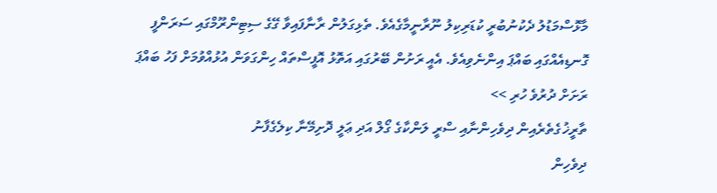މާޅޮސްމަޑުލު ދެކުނުބުރީ ކުޑަރިކިލު ނޫރާނީމާގެއެވެ. ތެޅިގަލުން ރާނާފައިވާ ގޭގެ ސިޓިންރޫމްގައި ސަރަންފީ ގޮނޑިއެއްގައި ބައްޕަ އިންނެވިއެވެ. އެއީ ރަށުން ބޭރުގައި އަތޮޅު އޮފީސްތައް ހިންގަވަން އުޅުއްވުމަށް ފަހު ބައްޕަ ރަށަށް ދުރުވެ ހުރި >>
ތާރީޚުގެތެރެއިން ދިވެހިންނާއި ސްރީ ލަންކާގެ ގޯލް އަދި ޢަލީ ދޮށިމޭނާ ކިލެގެފާނު
ދިވެހިން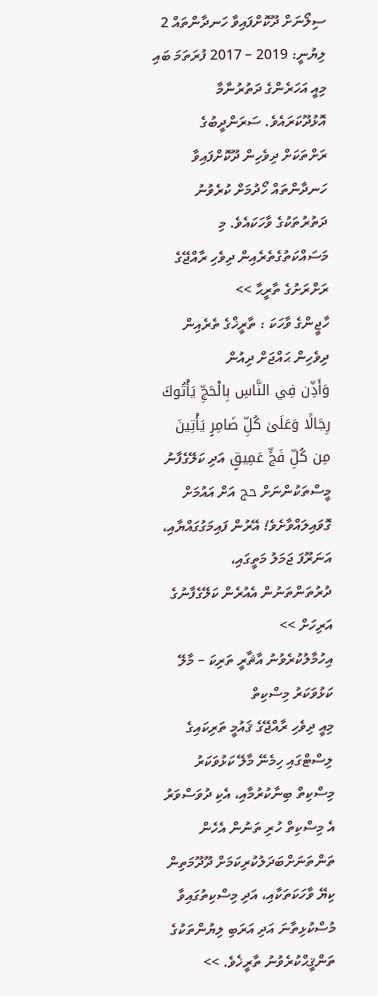ސިލޯނަށް ދޫކޮށްފައިވާ ހަނދާންތައް 2  ލިޔުނީ: 2019 – 2017 ފުރަތަމަ ބައި މިއީ އަހަރެންގެ ދަތުރުނާމާ އޮޅުދޫކަރައެވެ. ސަރަންދީބުގެ ރަށްތަކަށް ދިވެހިން ދޫކޮށްފައިވާ ހަނދާންތައް ހޯދުމަށް ކުރެވުނު ދަތުރުތަކުގެ ވާހަކައެވެ. މި މަސައްކަތުގެތެރެއިން ދިވެހި ރާއްޖޭގެ ރަށްރަށުގެ ތާރީޙާ >>
ހާޖީންގެ ވާހަކަ : ތާރީޚްގެ ތެރެއިން ދިވެހިން ޙައްޖަށް ދިއުން
وَأَذِّن فِي النَّاسِ بِالْحَجِّ يَأْتُوكَ رِجَالًا وَعَلَىٰ كُلِّ ضَامِرٍ يَأْتِينَ مِن كُلِّ فَجٍّ عَمِيقٍ އަދި ކަލޭގެފާނު މީސްތަކުންނަށް حج އަށް އައުމަށް ގޮވައިލައްވާށެވެ! އޭރުން ފައިމަގުގައްޔާއި، އަނަރޫފަ ޖަމަލު މަތީގައި، ދުރުތަންތަނުން އެއުރެން ކަލޭގެފާނުގެ އަރިހަށް >>
އިހުމާލުކުރެވުނު އާޘާރީ ތަރިކަ – މާލޭ ކަޅުވަކަރު މިސްކިތް
މިއީ ދިވެހި ރާއްޖޭގެ ޤައުމީ ތަރިކައިގެ ލިސްޓްގައި ހިމެނޭ މާލޭ ކަޅުވަކަރު މިސްކިތް ބިނާކުރުމާއި، އެކި ދުވަސްވަރު އެ މިސްކިތް ހުރި ތަނުން އެހެން ތަންތަނަށްބަދަލުކުރިކަމަށް ދޫދޫމަތިން ކިޔޭ ވާހަކަތަކާއި، އަދި މިސްކިތުގައިވާ މުސްކުޅިތާނަ އަދި އަރަބި ލިޔުންތަކުގެ ތަންޤީޙްކުރެވުނު ތާރީޚެވެ. >>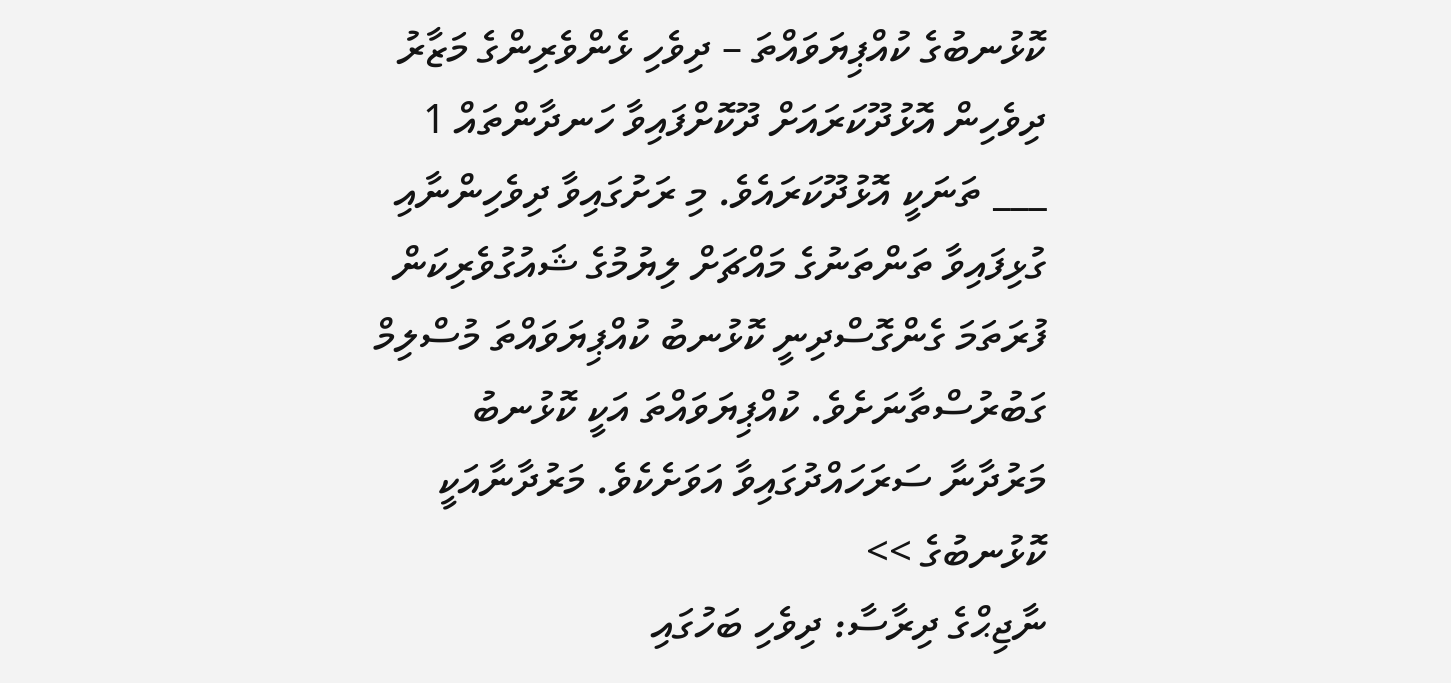ކޮޅުނބުގެ ކުއްޕިޔަވައްތަ – ދިވެހި ޅެންވެރިންގެ މަޒާރު
ދިވެހިން އޮޅުދޫކަރައަށް ދޫކޮށްފައިވާ ހަނދާންތައް 1 ___ ތަނަކީ އޮޅުދޫކަރައެވެ. މި ރަށުގައިވާ ދިވެހިންނާއި ގުޅިފައިވާ ތަންތަނުގެ މައްޗަށް ލިޔުމުގެ ޝައުގުވެރިކަން ފުރަތަމަ ގެންގޮސްދިނީ ކޮޅުނބު ކުއްޕިޔަވައްތަ މުސްލިމް ގަބުރުސްތާނަށެވެ. ކުއްޕިޔަވައްތަ އަކީ ކޮޅުނބު މަރުދާނާ ސަރަހައްދުގައިވާ އަވަށެކެވެ. މަރުދާނާއަކީ ކޮޅުނބުގެ >>
ނާޖިޙްގެ ދިރާސާ: ދިވެހި ބަހުގައި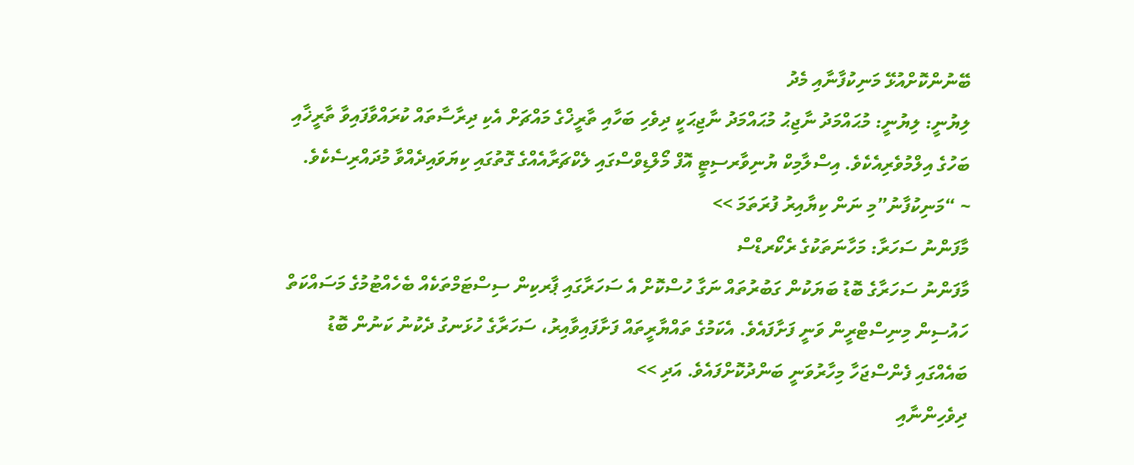ބޭނުންކޮށްއުޅޭ މަނިކުފާނާއި މެދު
ލިޔުނީ: ލިޔުނީ: މުޙައްމަދު ނާޖިޙު މުޙައްމަދު ނާޖިޙަކީ ދިވެހި ބަހާއި ތާރީޚްގެ މައްޗަށް އެކި ދިރާސާތައް ކުރައްވާފައިވާ ތާރީޚާއި ބަހުގެ އިލްމުވެރިއެކެވެ. އިސްލާމިކް ޔުނިވާރސިޓީ އޮފް މޯލްޑިވްސްގައި ލެކްޗަރާއެއްގެ ގޮތުގައި ކިޔަވައިދެއްވާ މުދައްރިސެކެވެ.    ~ “މަނިކުފާނު”މި ނަން ކިޔާއިރު ފުރަތަމަ >>
މާފަންނު ސަހަރާ: މަހާނަތަކުގެ ރެކޯރޑްސް
މާފަންނު ސަހަރާގެ ބޮޑު ބަޔަކުން ގަބުރުތައް ނަގާ ހުސްކޮށް އެ ސަހަރާގައި ޕާރކިން ސިސްޓަމްތަކެއް ބެހެއްޓުމުގެ މަސައްކަތް ހައުސިން މިނިސްޓްރީން ވަނީ ފަށާފައެވެ. އެކަމުގެ ތައްޔާރީތައް ފަށާފައިވާއިރު، ސަހަރާގެ ހުޅަނގު ދެކުނު ކަނުން ބޮޑު ބައެއްގައި ފެންސްޖަހާ މިހާރުވަނީ ބަންދުކޮށްފައެވެ. އަދި >>
ދިވެހިންނާއި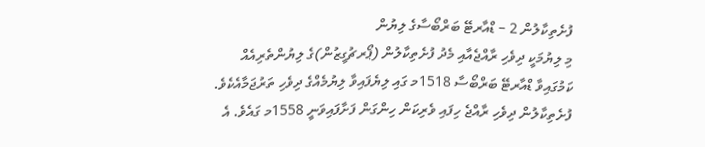ފުށެތިކާލުން 2 – ޑްއާރޓޭ ބަރްބޯސާގެ ލިޔުން
މި ލިޔުމަކީ ދިވެހި ރާއްޖެއާއި މެދު ފުށެތިކާލުން (ޕޯރޗުގީޒުން)ގެ ލިޔުންތެރިއެއް ކަމުގައިވާ ޑްއާރޓޭ ބަރްބޯސާ 1518މ ގައި ލިޔެފައިވާ ލިޔުމެއްގެ ދިވެހި ތަރުޖަމާއެކެވެ. ފުށެތިކާލުން ދިވެހި ރާއްޖެ ހިފައި ވެރިކަން ހިންގަން ފަށާފައިވަނީ 1558މ ގައެވެ. އެ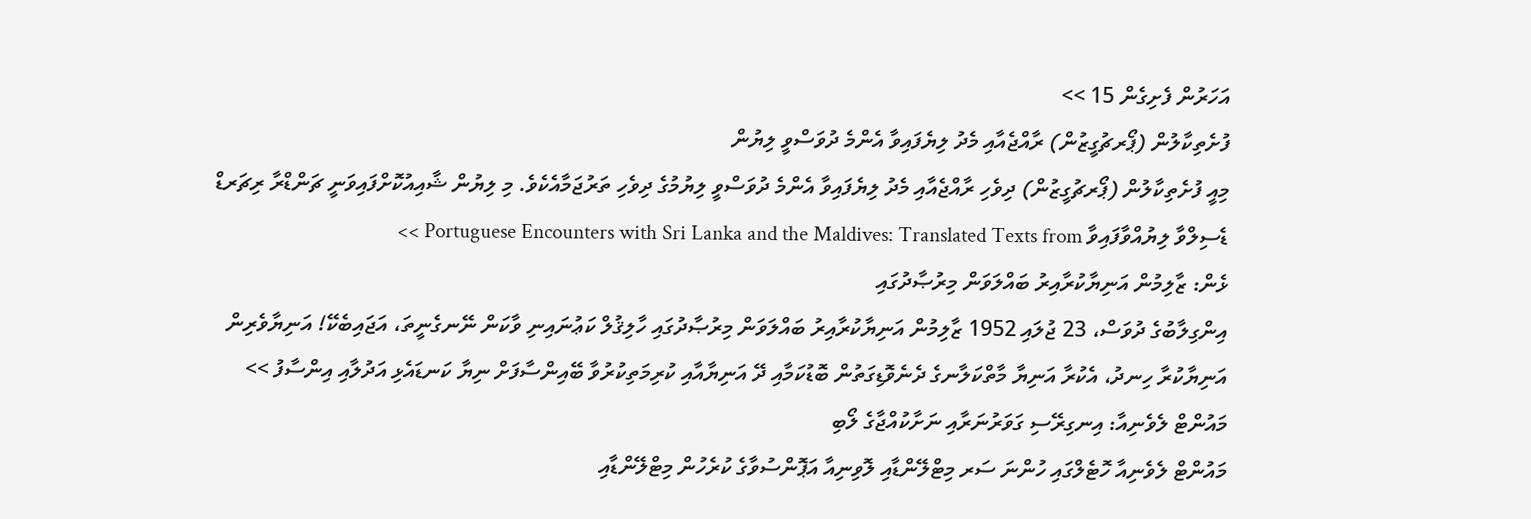އަހަރުން ފެށިގެން 15 >>
ފުށެތިކާލުން (ޕޯރޗުގީޒުން) ރާއްޖެއާއި މެދު ލިޔެފައިވާ އެންމެ ދުވަސްވީ ލިޔުން
މިއީ ފުށެތިކާލުން (ޕޯރޗުގީޒުން) ދިވެހި ރާއްޖެއާއި މެދު ލިޔެފައިވާ އެންމެ ދުވަސްވީ ލިޔުމުގެ ދިވެހި ތަރުޖަމާއެކެވެ. މި ލިޔުން ޝާއިއުކޮށްފައިވަނީ ޗަންޑްރާ ރިޗަރޑް ޑެސިލްވާ ލިޔުއްވާފައިވާ Portuguese Encounters with Sri Lanka and the Maldives: Translated Texts from >>
ޅެން: ޒާލިމުން އަނިޔާކުރާއިރު ބައްލަވަން މިރުޞާދުގައި
އިންގިލާބުގެ ދުވަސް، 23 ޖުލައި 1952 ޒާލިމުން އަނިޔާކުރާއިރު ބައްލަވަން މިރުޞާދުގައި ހާލިޤުލް ކަޢުނައިނި ވާކަން ނޭނގެނީތަ، އަޖައިބެކޭ! އަނިޔާވެރިން އަނިޔާކުރާ ހިނދު، އެކުރާ އަނިޔާ މާތްކަލާނގެ ދެނެވޮޑިގަތުން ބޮޑުކަމާއި ދޭ އަނިޔާއާއި ކުރިމަތިކުރުވާ ބޭއިންސާފަށް ނިޔާ ކަނޑައެޅި އަދުލާއި އިންސާފު >>
މައުންޓް ލެވެނިއާ: އިނގިރޭސި ގަވަރުނަރާއި ނަށާކުއްޖާގެ ލޯބި
މައުންޓް ލެވެނިއާ ހޮޓެލްގައި ހުންނަ ސަރ މިޓްލޭންޑާއި ލޮވިނިއާ އަޕޮންސުވާގެ ކުރެހުން މިޓްލޭންޑާއި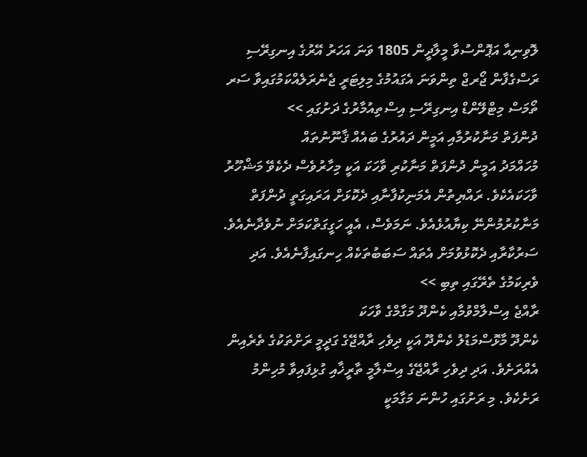ލޮވިނިއާ އަޕޮންސުވާ މީލާދީން 1805 ވަނަ އަހަރު އޭރުގެ އިނގިރޭސި ރަސްގެފާން ޖޯރޖް ތިންވަނަ އެގައުމުގެ މިލިޓަރީ ޖެނެރަލެއްކަމުގައިވާ ސަރ ތޯމަސް މިޓްލޭންޑް އިނގިރޭސި އިސްތިއުމާރުގެ ދަށުގައި >>
ދުންފަތް މަނާކުރުމާއި އަމީން ދައުރުގެ ބައެއް ޤާނޫނުތައް
މުހައްމަދު އަމީން ދުންފަތް މަނާކުރި ވާހަކަ އަކީ މިހާރުވެސް ދެކެވޭ މަޝްހޫރު ވާހަކައެކެވެ. ރައްޔިތުން އެމަނިކުފާނާއި ދެކޮޅަށް އަރައިގަތީ ދުންފަތް މަނާކުރުމުންނޭ ކިޔާއުޅެއެވެ. ނަމަވެސް، އެއީ ހަގީގަތްކަމަށް ނުވެދާނެއެވެ. ސަރުކާރާއި ދެކޮޅުވުމަށް އެތައް ސަބަބުތަކެއް ހިނގައިފާނެއެވެ. އަދި ވެރިކަމުގެ ތެރޭގައި ތިބި >>
ރާއްޖެ އިސްލާމްވުމާއި ކެންދޫ މަގާމްގެ ވާހަކަ
ކެންދޫ މާޅޮސްމަޑުލު ކެންދޫ އަކީ ދިވެހި ރާއްޖޭގެ ގަދީމީ ރަށްތަކުގެ ތެރެއިން އެއްރަށެވެ. އަދި ދިވެހި ރާއްޖޭގެ އިސްލާމީ ތާރީޚާއި ގުޅިފައިވާ މުހިންމު ރަށެކެވެ. މި ރަށުގައި ހުންނަ މަގާމަކީ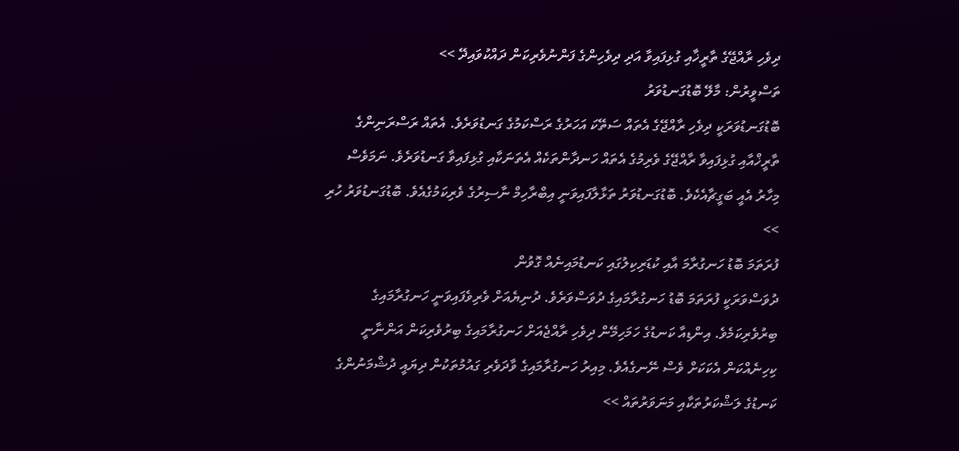ދިވެހި ރާއްޖޭގެ ތާރީޚާއި ގުޅިފައިވާ އަދި ދިވެހިންގެ ފަންނުވެރިކަން ދައްކުވައިދޭ >>
ތަސްވީރުން: މާލޭ ބޮޑުގަނޑުވަރު
ބޮޑުގަނޑުވަރަކީ ދިވެހި ރާއްޖޭގެ އެތައް ސަތޭކަ އަހަރުގެ ރަސްކަމުގެ ގަނޑުވަރެވެ. އެތައް ރަސްރަނިންގެ ތާރީޚްއާއި ގުޅިފައިވާ ރާއްޖޭގެ ވެރިމުގެ އެތައް ހަނދާންތަކެއް އެތަނަކާއި ގުޅިފައިވާ ގަނޑުވަރެވެ. ނަމަވެސް މިހާރު އެއީ ބަގީޗާއެކެވެ. ބޮޑުގަނޑުވަރު ތަޅާލާފައިވަނީ އިބްރާހިމް ނާސިރުގެ ވެރިކަމުގެއެވެ. ބޮޑުގަނޑުވަރު ހުރި >>
ފުރަތަމަ ބޮޑު ހަނގުރާމަ އާއި ކުޑަރިކިލުގައި ކަނޑުމައިނެއް ގޮވުން
ދުވަސްވަރަކީ ފުރަތަމަ ބޮޑު ހަނގުރާމައިގެ ދުވަސްވަރެވެ. ދުނިޔެއަށް ވެރިވެފައިވަނީ ހަނގުރާމައިގެ ބިރުވެރިކަމެވެ. އިންޑިއާ ކަނޑުގެ ހަމަހިމޭން ދިވެހި ރާއްޖެއަށް ހަނގުރާމައިގެ ބިރުވެރިކަން އަންނާނީ ކިހިނެއްކަން އެކަކަށް ވެސް ނޭނގެއެވެ. މިއިރު ހަނގުރާމައިގެ ވާދަވެރި ގައުމުތަކުން ދިޔައީ ދުޝްމަނުންގެ ކަނޑުގެ ލަޝްކަރުތަކާއި މަނަވަރުތައް >>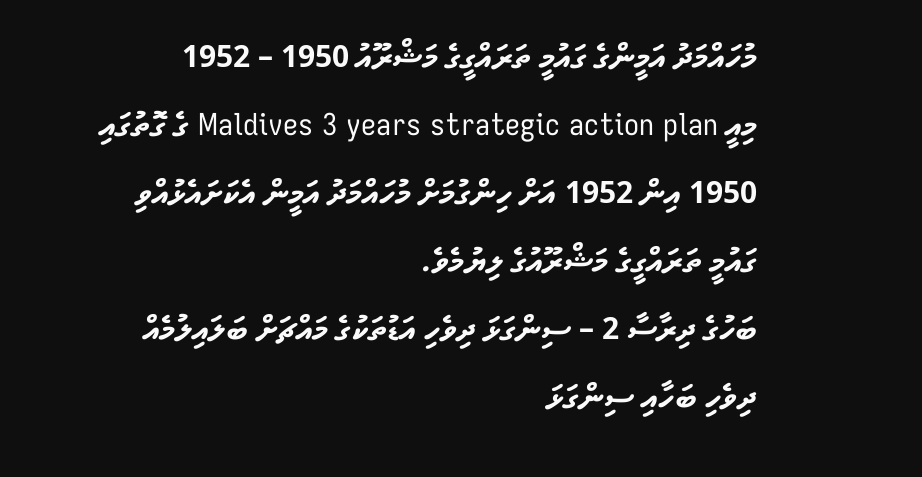މުހައްމަދު އަމީންގެ ގައުމީ ތަރައްގީގެ މަޝްރޫއު 1950 – 1952
މިއީ Maldives 3 years strategic action plan ގެ ގޮތުގައި 1950 އިން 1952 އަށް ހިންގުމަށް މުހައްމަދު އަމީން އެކަށައެޅުއްވި ގައުމީ ތަރައްގީގެ މަޝްރޫއުގެ ލިޔުމެވެ.
ބަހުގެ ދިރާސާ 2 – ސިންގަޅަ ދިވެހި އަޑުތަކުގެ މައްޗަށް ބަލައިލުމެއް
ދިވެހި ބަހާއި ސިންގަޅަ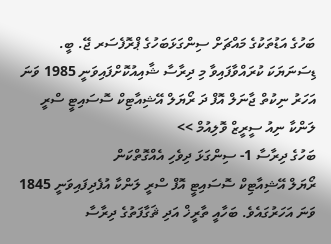ބަހުގެ އަޑުތަކުގެ މައްޗަށް ސިންގަޅަބަހުގެ ޕްރޮފެސަރ ޖޭ. ބީ. ޑިސަނަޔަކަ ކުރައްވާފައިވާ މި ދިރާސާ ޝާއިއުކޮށްފައިވަނީ 1985 ވަނަ އަހަރު ނިކުތް ޖާނަލް އޮފް ދަ ރޯޔަލް އޭޝިއާޓިކް ސޮސައިޓީ ސްރީ ލަންކާ ނިއު ސީރީޒް ވޮލިއުމް >>
ބަހުގެ ދިރާސާ 1- ސިންގަޅަ ދިވެހި އެއްގޮތްކަން
ރޯޔަލް އޭޝިއާޓިކް ސޮސައިޓީ އޮފް ސްރީ ލަންކާ އުފެދިފައިވަނީ 1845 ވަނަ އަހަރުގައެވެ. ބަހާއީ ތާރީޚް އަދި ޘަގާފަތުގެ ދިރާސާ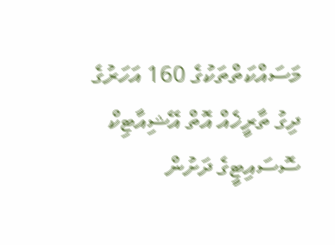މަސައްކަތްތަކުގެ 160 އަހަރުގެ ދިގު ތާރީޚެއް އޮތް އޭޝިއާޓިކް ސޮސައިޓީގެ ދަށުން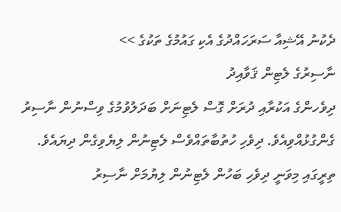ދެކުނު އޭޝިއާ ސަރަހައްދުގެ އެކި ގައުމުގެ ތަކުގެ >>
ނާސިރުގެ ލެޓިން ޤަވާއިދު
ދިވެހންގެ އަކުރާއި ދުރަށް ގޮސް ލެޓިނަށް ބަދަލުވުމުގެ ވިސްނުން ނާސިރު ގެންގުޅުއްވިއެވެ. ދިވެހި ހުތުބާތައްވެސް ލެޓިނުން ލިޔެވިގެން ދިޔައެވެ. ތިރީގައި މިވަނީ ދިވެހި ބަހުން ލެޓިނުން ލިޔުމަށް ނާސިރު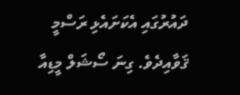ދައުރުގައި އެކަށައެޅި ރަސްމީ ޤަވާއިދެވެ. ގިނަ ސޯޝަލް މީޑިއާ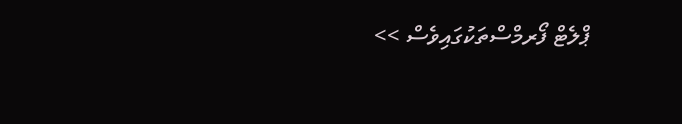ޕްލެޓް ފޯރމްސްތަކުގައިވެސް >>